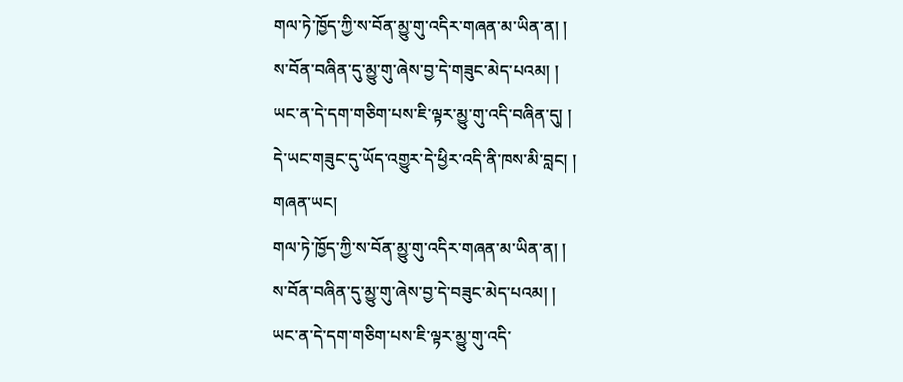གལ་ཏེ་ཁྱོད་ཀྱི་ས་བོན་མྱུ་གུ་འདིར་གཞན་མ་ཡིན་ན། །
ས་བོན་བཞིན་དུ་མྱུ་གུ་ཞེས་བྱ་དེ་གཟུང་མེད་པའམ། །
ཡང་ན་དེ་དག་གཅིག་པས་ཇི་ལྟར་མྱུ་གུ་འདི་བཞིན་དུ། །
དེ་ཡང་གཟུང་དུ་ཡོད་འགྱུར་དེ་ཕྱིར་འདི་ནི་ཁས་མི་བླང། །
གཞན་ཡང།
གལ་ཏེ་ཁྱོད་ཀྱི་ས་བོན་མྱུ་གུ་འདིར་གཞན་མ་ཡིན་ན། །
ས་བོན་བཞིན་དུ་མྱུ་གུ་ཞེས་བྱ་དེ་བཟུང་མེད་པའམ། །
ཡང་ན་དེ་དག་གཅིག་པས་ཇི་ལྟར་མྱུ་གུ་འདི་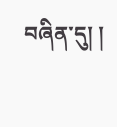བཞིན་དུ། །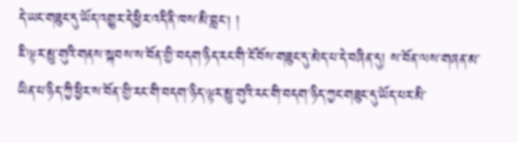དེ་ཡང་གཟུང་དུ་ཡོད་འགྱུར་དེ་ཕྱིར་འདི་ནི་ཁས་མི་བླང། །
ཇི་ལྟར་མྱུ་གུའི་གནས་སྐབས་ས་བོན་གྱི་བདག་ཉིད་རང་གི་ངོ་བོས་གཟུང་དུ་མེད་པ་དེ་བཞིན་དུ། ས་བོན་ལས་གཞན་མ་ཡིན་པ་ཉིད་ཀྱི་ཕྱིར་ས་བོན་གྱི་རང་གི་བདག་ཉིད་ལྟར་མྱུ་གུའི་རང་གི་བདག་ཉིད་ཀྱང་གཟུང་དུ་ཡོད་པར་མི་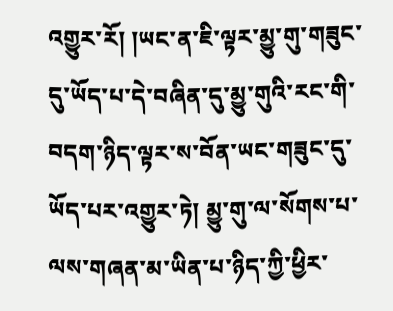འགྱུར་རོ། །ཡང་ན་ཇི་ལྟར་མྱུ་གུ་གཟུང་དུ་ཡོད་པ་དེ་བཞིན་དུ་མྱུ་གུའི་རང་གི་བདག་ཉིད་ལྟར་ས་བོན་ཡང་གཟུང་དུ་ཡོད་པར་འགྱུར་ཏེ། མྱུ་གུ་ལ་སོགས་པ་ལས་གཞན་མ་ཡིན་པ་ཉིད་ཀྱི་ཕྱིར་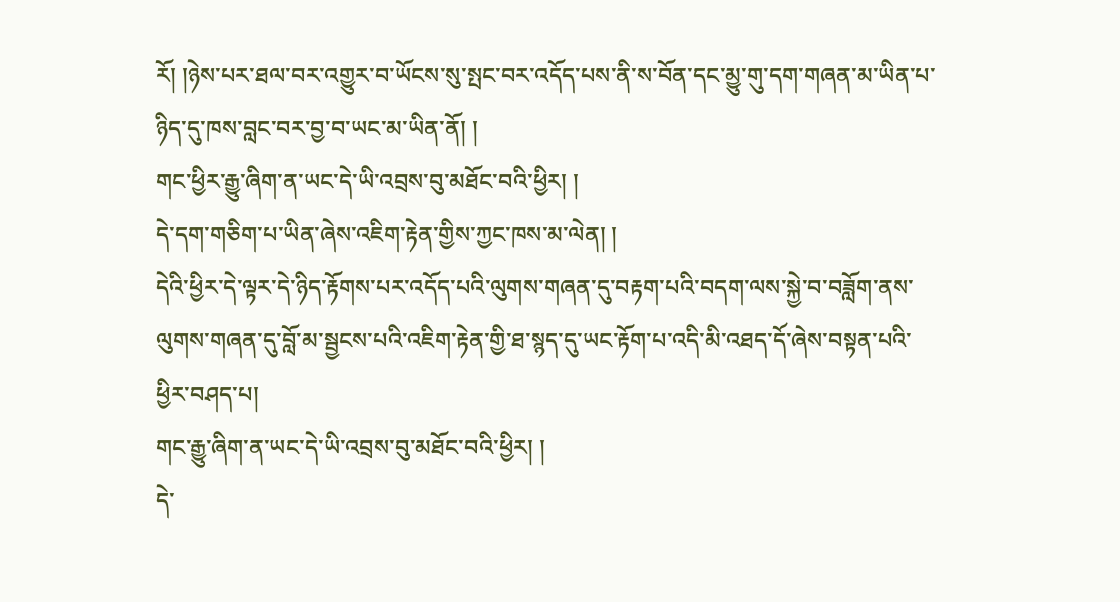རོ། །ཉེས་པར་ཐལ་བར་འགྱུར་བ་ཡོངས་སུ་སྤང་བར་འདོད་པས་ནི་ས་བོན་དང་མྱུ་གུ་དག་གཞན་མ་ཡིན་པ་ཉིད་དུ་ཁས་བླང་བར་བྱ་བ་ཡང་མ་ཡིན་ནོ། །
གང་ཕྱིར་རྒྱུ་ཞིག་ན་ཡང་དེ་ཡི་འབྲས་བུ་མཐོང་བའི་ཕྱིར། །
དེ་དག་གཅིག་པ་ཡིན་ཞེས་འཇིག་རྟེན་གྱིས་ཀྱང་ཁས་མ་ལེན། །
དེའི་ཕྱིར་དེ་ལྟར་དེ་ཉིད་རྟོགས་པར་འདོད་པའི་ལུགས་གཞན་དུ་བརྟག་པའི་བདག་ལས་སྐྱེ་བ་བཟློག་ནས་ལུགས་གཞན་དུ་བློ་མ་སྦྱངས་པའི་འཇིག་རྟེན་གྱི་ཐ་སྙད་དུ་ཡང་རྟོག་པ་འདི་མི་འཐད་དོ་ཞེས་བསྟན་པའི་ཕྱིར་བཤད་པ།
གང་རྒྱུ་ཞིག་ན་ཡང་དེ་ཡི་འབྲས་བུ་མཐོང་བའི་ཕྱིར། །
དེ་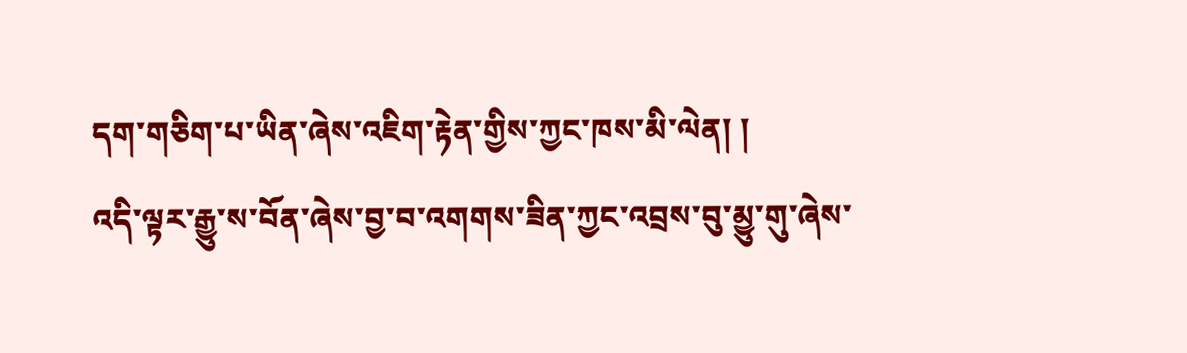དག་གཅིག་པ་ཡིན་ཞེས་འཇིག་རྟེན་གྱིས་ཀྱང་ཁས་མི་ལེན། །
འདི་ལྟར་རྒྱུ་ས་བོན་ཞེས་བྱ་བ་འགགས་ཟིན་ཀྱང་འབྲས་བུ་མྱུ་གུ་ཞེས་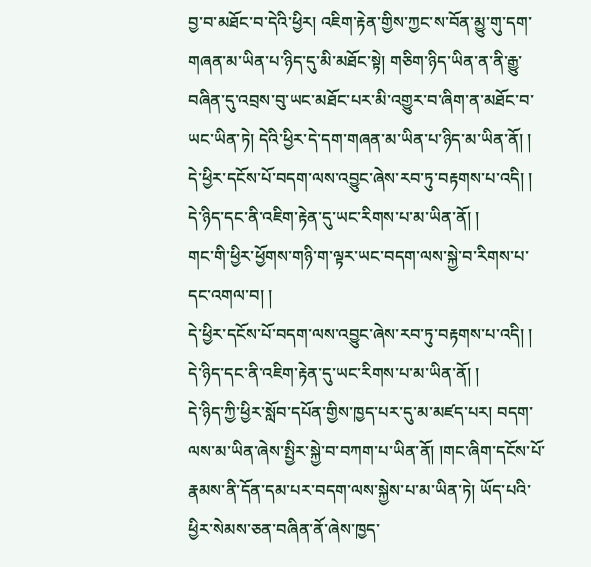བྱ་བ་མཐོང་བ་དེའི་ཕྱིར། འཇིག་རྟེན་གྱིས་ཀྱང་ས་བོན་མྱུ་གུ་དག་གཞན་མ་ཡིན་པ་ཉིད་དུ་མི་མཐོང་སྟེ། གཅིག་ཉིད་ཡིན་ན་ནི་རྒྱུ་བཞིན་དུ་འབྲས་བུ་ཡང་མཐོང་པར་མི་འགྱུར་བ་ཞིག་ན་མཐོང་བ་ཡང་ཡིན་ཏེ། དེའི་ཕྱིར་དེ་དག་གཞན་མ་ཡིན་པ་ཉིད་མ་ཡིན་ནོ། །
དེ་ཕྱིར་དངོས་པོ་བདག་ལས་འབྱུང་ཞེས་རབ་ཏུ་བརྟགས་པ་འདི། །
དེ་ཉིད་དང་ནི་འཇིག་རྟེན་དུ་ཡང་རིགས་པ་མ་ཡིན་ནོ། །
གང་གི་ཕྱིར་ཕྱོགས་གཉི་ག་ལྟར་ཡང་བདག་ལས་སྐྱེ་བ་རིགས་པ་དང་འགལ་བ། །
དེ་ཕྱིར་དངོས་པོ་བདག་ལས་འབྱུང་ཞེས་རབ་ཏུ་བརྟགས་པ་འདི། །
དེ་ཉིད་དང་ནི་འཇིག་རྟེན་དུ་ཡང་རིགས་པ་མ་ཡིན་ནོ། །
དེ་ཉིད་ཀྱི་ཕྱིར་སློབ་དཔོན་གྱིས་ཁྱད་པར་དུ་མ་མཛད་པར། བདག་ལས་མ་ཡིན་ཞེས་སྤྱིར་སྐྱེ་བ་བཀག་པ་ཡིན་ནོ། །གང་ཞིག་དངོས་པོ་རྣམས་ནི་དོན་དམ་པར་བདག་ལས་སྐྱེས་པ་མ་ཡིན་ཏེ། ཡོད་པའི་ཕྱིར་སེམས་ཅན་བཞིན་ནོ་ཞེས་ཁྱད་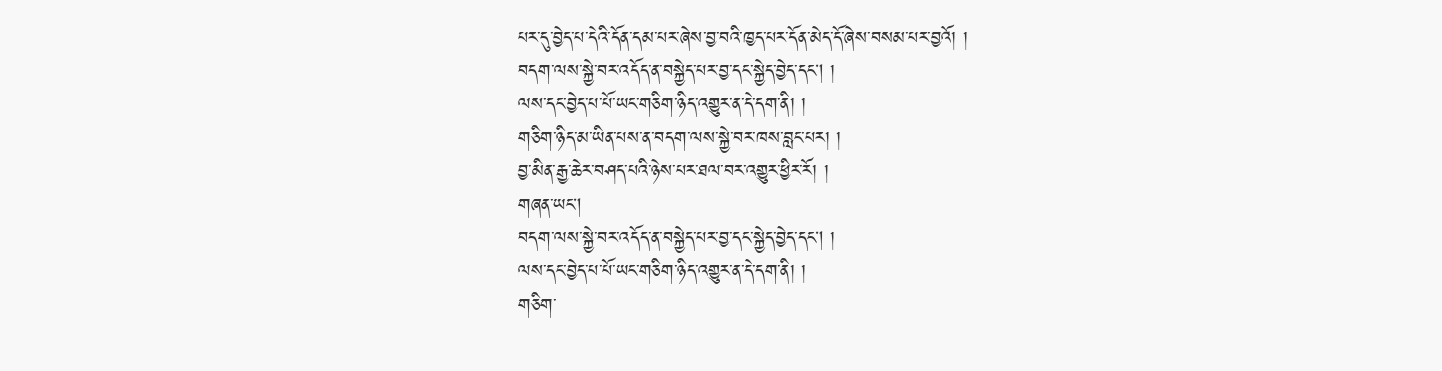པར་དུ་བྱེད་པ་དེའི་དོན་དམ་པར་ཞེས་བྱ་བའི་ཁྱད་པར་དོན་མེད་དོ་ཞེས་བསམ་པར་བྱའོ། །
བདག་ལས་སྐྱེ་བར་འདོད་ན་བསྐྱེད་པར་བྱ་དང་སྐྱེད་བྱེད་དང། །
ལས་དང་བྱེད་པ་པོ་ཡང་གཅིག་ཉིད་འགྱུར་ན་དེ་དག་ནི། །
གཅིག་ཉིད་མ་ཡིན་པས་ན་བདག་ལས་སྐྱེ་བར་ཁས་བླང་པར། །
བྱ་མིན་རྒྱ་ཆེར་བཤད་པའི་ཉེས་པར་ཐལ་བར་འགྱུར་ཕྱིར་རོ། །
གཞན་ཡང།
བདག་ལས་སྐྱེ་བར་འདོད་ན་བསྐྱེད་པར་བྱ་དང་སྐྱེད་བྱེད་དང། །
ལས་དང་བྱེད་པ་པོ་ཡང་གཅིག་ཉིད་འགྱུར་ན་དེ་དག་ནི། །
གཅིག་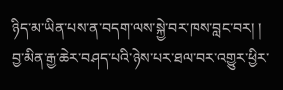ཉིད་མ་ཡིན་པས་ན་བདག་ལས་སྐྱེ་བར་ཁས་བླང་བར། །
བྱ་མིན་རྒྱ་ཆེར་བཤད་པའི་ཉེས་པར་ཐལ་བར་འགྱུར་ཕྱིར་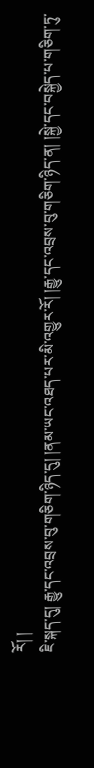རོ། །
ཇི་སྐད་དུ། རྒྱུ་དང་འབྲས་བུ་གཅིག་ཉིད་དུ། །ནམ་ཡང་འཐད་པར་མི་འགྱུར་རོ། །རྒྱུ་དང་འབྲས་བུ་གཅིག་ཉིད་ན། །སྐྱེ་དང་བསྐྱེད་པ་གཅིག་ཏུ་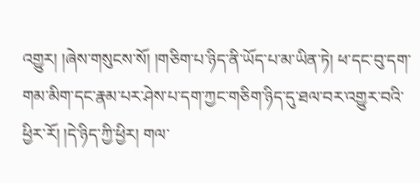འགྱུར། །ཞེས་གསུངས་སོ། །གཅིག་པ་ཉིད་ནི་ཡོད་པ་མ་ཡིན་ཏེ། ཕ་དང་བུ་དག་གམ་མིག་དང་རྣམ་པར་ཤེས་པ་དག་ཀྱང་གཅིག་ཉིད་དུ་ཐལ་བར་འགྱུར་བའི་ཕྱིར་རོ། །དེ་ཉིད་ཀྱི་ཕྱིར། གལ་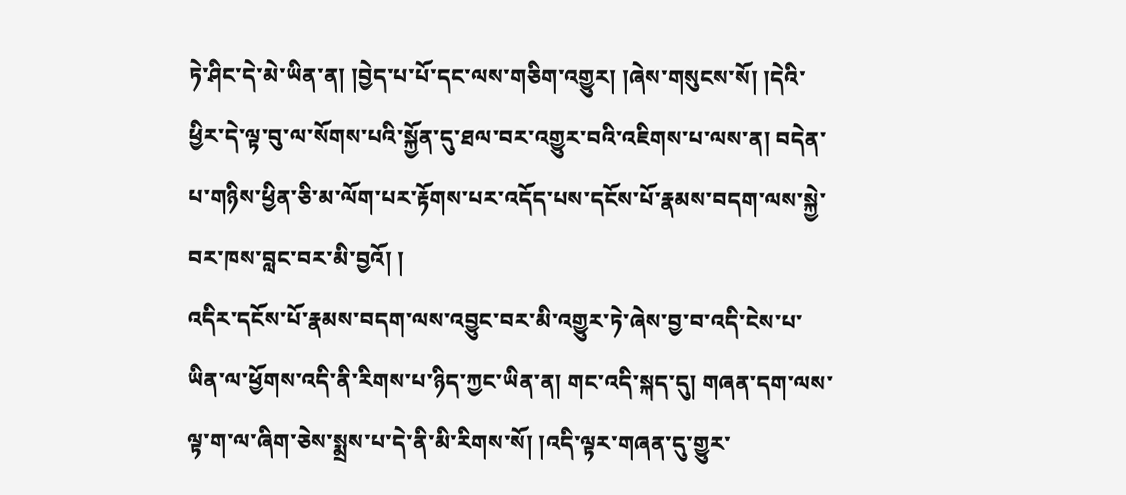ཏེ་ཤིང་དེ་མེ་ཡིན་ན། །བྱེད་པ་པོ་དང་ལས་གཅིག་འགྱུར། །ཞེས་གསུངས་སོ། །དེའི་ཕྱིར་དེ་ལྟ་བུ་ལ་སོགས་པའི་སྐྱོན་དུ་ཐལ་བར་འགྱུར་བའི་འཇིགས་པ་ལས་ན། བདེན་པ་གཉིས་ཕྱིན་ཅི་མ་ལོག་པར་རྟོགས་པར་འདོད་པས་དངོས་པོ་རྣམས་བདག་ལས་སྐྱེ་བར་ཁས་བླང་བར་མི་བྱའོ། །
འདིར་དངོས་པོ་རྣམས་བདག་ལས་འབྱུང་བར་མི་འགྱུར་ཏེ་ཞེས་བྱ་བ་འདི་ངེས་པ་ཡིན་ལ་ཕྱོགས་འདི་ནི་རིགས་པ་ཉིད་ཀྱང་ཡིན་ན། གང་འདི་སྐད་དུ། གཞན་དག་ལས་ལྟ་ག་ལ་ཞིག་ཅེས་སྨྲས་པ་དེ་ནི་མི་རིགས་སོ། །འདི་ལྟར་གཞན་དུ་གྱུར་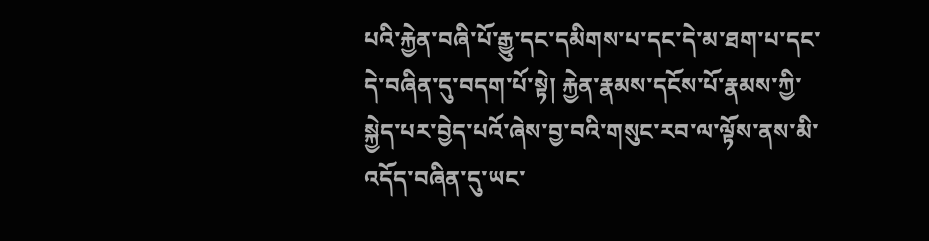པའི་རྐྱེན་བཞི་པོ་རྒྱུ་དང་དམིགས་པ་དང་དེ་མ་ཐག་པ་དང་དེ་བཞིན་དུ་བདག་པོ་སྟེ། རྐྱེན་རྣམས་དངོས་པོ་རྣམས་ཀྱི་སྐྱེད་པར་བྱེད་པའོ་ཞེས་བྱ་བའི་གསུང་རབ་ལ་ལྟོས་ནས་མི་འདོད་བཞིན་དུ་ཡང་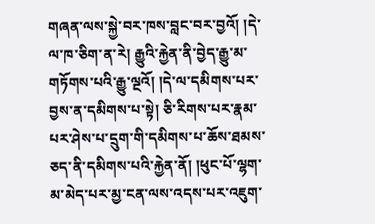གཞན་ལས་སྐྱེ་བར་ཁས་བླང་བར་བྱའོ། །དེ་ལ་ཁ་ཅིག་ན་རེ། རྒྱུའི་རྐྱེན་ནི་བྱེད་རྒྱུ་མ་གཏོགས་པའི་རྒྱུ་ལྔའོ། །དེ་ལ་དམིགས་པར་བྱས་ན་དམིགས་པ་སྟེ། ཅི་རིགས་པར་རྣམ་པར་ཤེས་པ་དྲུག་གི་དམིགས་པ་ཆོས་ཐམས་ཅད་ནི་དམིགས་པའི་རྐྱེན་ནོ། །ཕུང་པོ་ལྷག་མ་མེད་པར་མྱ་ངན་ལས་འདས་པར་འཇུག་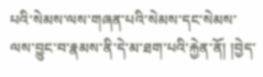པའི་སེམས་ལས་གཞན་པའི་སེམས་དང་སེམས་ལས་བྱུང་བ་རྣམས་ནི་དེ་མ་ཐག་པའི་རྐྱེན་ནོ། །བྱེད་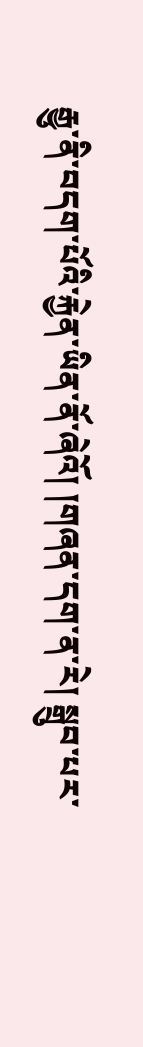རྒྱུ་ནི་བདག་པོའི་རྐྱེན་ཡིན་ནོ་ཞེའོ། །གཞན་དག་ན་རེ། སྒྲུབ་པར་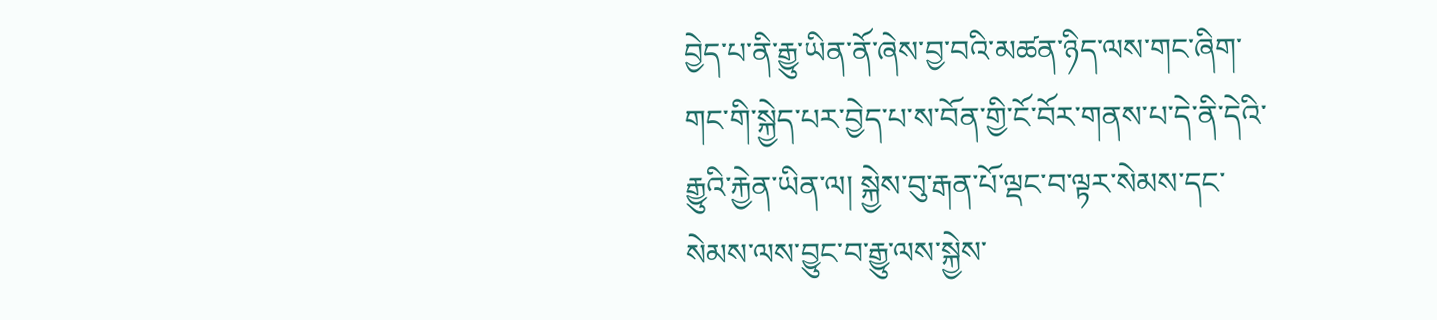བྱེད་པ་ནི་རྒྱུ་ཡིན་ནོ་ཞེས་བྱ་བའི་མཚན་ཉིད་ལས་གང་ཞིག་གང་གི་སྐྱེད་པར་བྱེད་པ་ས་བོན་གྱི་ངོ་བོར་གནས་པ་དེ་ནི་དེའི་རྒྱུའི་རྐྱེན་ཡིན་ལ། སྐྱེས་བུ་རྒན་པོ་ལྡང་བ་ལྟར་སེམས་དང་སེམས་ལས་བྱུང་བ་རྒྱུ་ལས་སྐྱེས་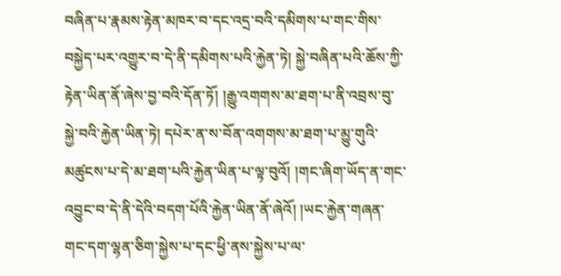བཞིན་པ་རྣམས་རྟེན་མཁར་བ་དང་འདྲ་བའི་དམིགས་པ་གང་གིས་བསྐྱེད་པར་འགྱུར་བ་དེ་ནི་དམིགས་པའི་རྐྱེན་ཏེ། སྐྱེ་བཞིན་པའི་ཆོས་ཀྱི་རྟེན་ཡིན་ནོ་ཞེས་བྱ་བའི་དོན་ཏོ། །རྒྱུ་འགགས་མ་ཐག་པ་ནི་འབྲས་བུ་སྐྱེ་བའི་རྐྱེན་ཡིན་ཏེ། དཔེར་ན་ས་བོན་འགགས་མ་ཐག་པ་མྱུ་གུའི་མཚུངས་པ་དེ་མ་ཐག་པའི་རྐྱེན་ཡིན་པ་ལྟ་བུའོ། །གང་ཞིག་ཡོད་ན་གང་འབྱུང་བ་དེ་ནི་དེའི་བདག་པོའི་རྐྱེན་ཡིན་ནོ་ཞེའོ། །ཡང་རྐྱེན་གཞན་གང་དག་ལྷན་ཅིག་སྐྱེས་པ་དང་ཕྱི་ནས་སྐྱེས་པ་ལ་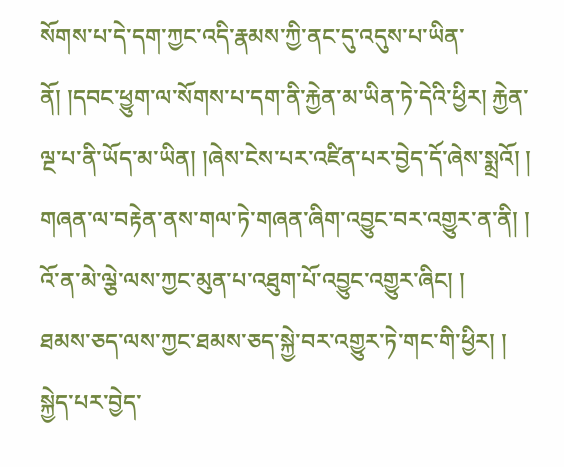སོགས་པ་དེ་དག་ཀྱང་འདི་རྣམས་ཀྱི་ནང་དུ་འདུས་པ་ཡིན་ནོ། །དབང་ཕྱུག་ལ་སོགས་པ་དག་ནི་རྐྱེན་མ་ཡིན་ཏེ་དེའི་ཕྱིར། རྐྱེན་ལྔ་པ་ནི་ཡོད་མ་ཡིན། །ཞེས་ངེས་པར་འཛིན་པར་བྱེད་དོ་ཞེས་སྨྲའོ། །
གཞན་ལ་བརྟེན་ནས་གལ་ཏེ་གཞན་ཞིག་འབྱུང་བར་འགྱུར་ན་ནི། །
འོ་ན་མེ་ལྕེ་ལས་ཀྱང་མུན་པ་འཐུག་པོ་འབྱུང་འགྱུར་ཞིང། །
ཐམས་ཅད་ལས་ཀྱང་ཐམས་ཅད་སྐྱེ་བར་འགྱུར་ཏེ་གང་གི་ཕྱིར། །
སྐྱེད་པར་བྱེད་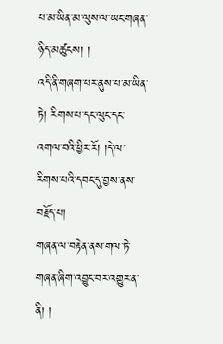པ་མ་ཡིན་མ་ལུས་ལ་ཡང་གཞན་ཉིད་མཚུངས། །
འདི་ནི་གཞག་པར་ནུས་པ་མ་ཡིན་ཏེ། རིགས་པ་དང་ལུང་དང་འགལ་བའི་ཕྱིར་རོ། །དེ་ལ་རིགས་པའི་དབང་དུ་བྱས་ནས་བརྗོད་པ།
གཞན་ལ་བརྟེན་ནས་གལ་ཏེ་གཞན་ཞིག་འབྱུང་བར་འགྱུར་ན་ནི། །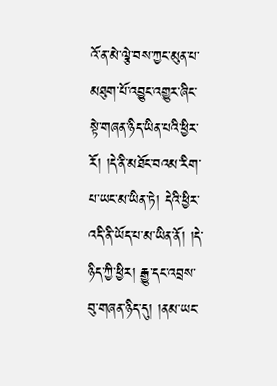འོ་ན་མེ་ལྕེ་བས་ཀྱང་མུན་པ་མཐུག་པོ་འབྱུང་འགྱུར་ཞིང་
སྟེ་གཞན་ཉིད་ཡིན་པའི་ཕྱིར་རོ། །དེ་ནི་མཐོང་བའམ་རིག་པ་ཡང་མ་ཡིན་ཏེ། དེའི་ཕྱིར་འདི་ནི་ཡོད་པ་མ་ཡིན་ནོ། །དེ་ཉིད་ཀྱི་ཕྱིར། རྒྱུ་དང་འབྲས་བུ་གཞན་ཉིད་དུ། །ནམ་ཡང་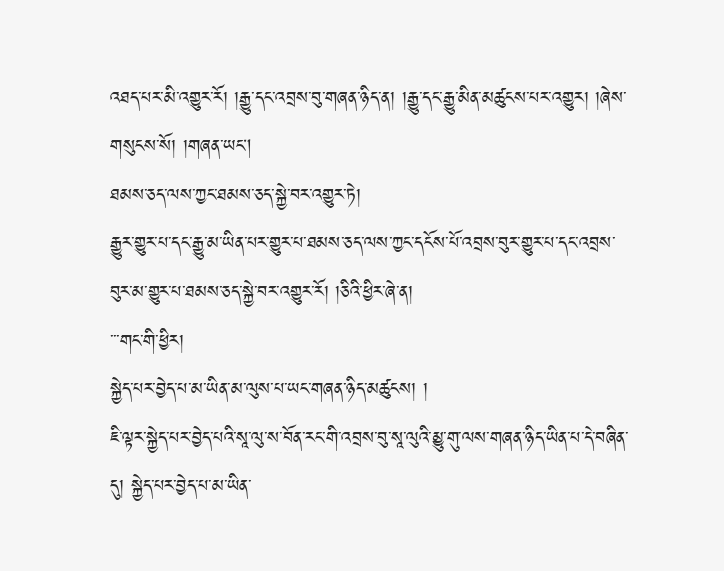འཐད་པར་མི་འགྱུར་རོ། །རྒྱུ་དང་འབྲས་བུ་གཞན་ཉིད་ན། །རྒྱུ་དང་རྒྱུ་མིན་མཚུངས་པར་འགྱུར། །ཞེས་གསུངས་སོ། །གཞན་ཡང།
ཐམས་ཅད་ལས་ཀྱང་ཐམས་ཅད་སྐྱེ་བར་འགྱུར་ཏེ།
རྒྱུར་གྱུར་པ་དང་རྒྱུ་མ་ཡིན་པར་གྱུར་པ་ཐམས་ཅད་ལས་ཀྱང་དངོས་པོ་འབྲས་བུར་གྱུར་པ་དང་འབྲས་བུར་མ་གྱུར་པ་ཐམས་ཅད་སྐྱེ་བར་འགྱུར་རོ། །ཅིའི་ཕྱིར་ཞེ་ན།
་་་གང་གི་ཕྱིར།
སྐྱེད་པར་བྱེད་པ་མ་ཡིན་མ་ལུས་པ་ཡང་གཞན་ཉིད་མཚུངས། །
ཇི་ལྟར་སྐྱེད་པར་བྱེད་པའི་སཱ་ལུ་ས་བོན་རང་གི་འབྲས་བུ་སཱ་ལུའི་མྱུ་གུ་ལས་གཞན་ཉིད་ཡིན་པ་དེ་བཞིན་དུ། སྐྱེད་པར་བྱེད་པ་མ་ཡིན་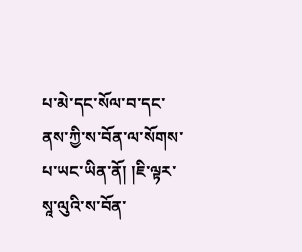པ་མེ་དང་སོལ་བ་དང་ནས་ཀྱི་ས་བོན་ལ་སོགས་པ་ཡང་ཡིན་ནོ། །ཇི་ལྟར་སཱ་ལུའི་ས་བོན་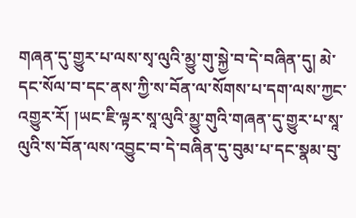གཞན་དུ་གྱུར་པ་ལས་སྭ་ལུའི་མྱུ་གུ་སྐྱེ་བ་དེ་བཞིན་དུ། མེ་དང་སོལ་བ་དང་ནས་ཀྱི་ས་བོན་ལ་སོགས་པ་དག་ལས་ཀྱང་འགྱུར་རོ། །ཡང་ཇི་ལྟར་སཱ་ལུའི་མྱུ་གུའི་གཞན་དུ་གྱུར་པ་སཱ་ལུའི་ས་བོན་ལས་འབྱུང་བ་དེ་བཞིན་དུ་བུམ་པ་དང་སྣམ་བུ་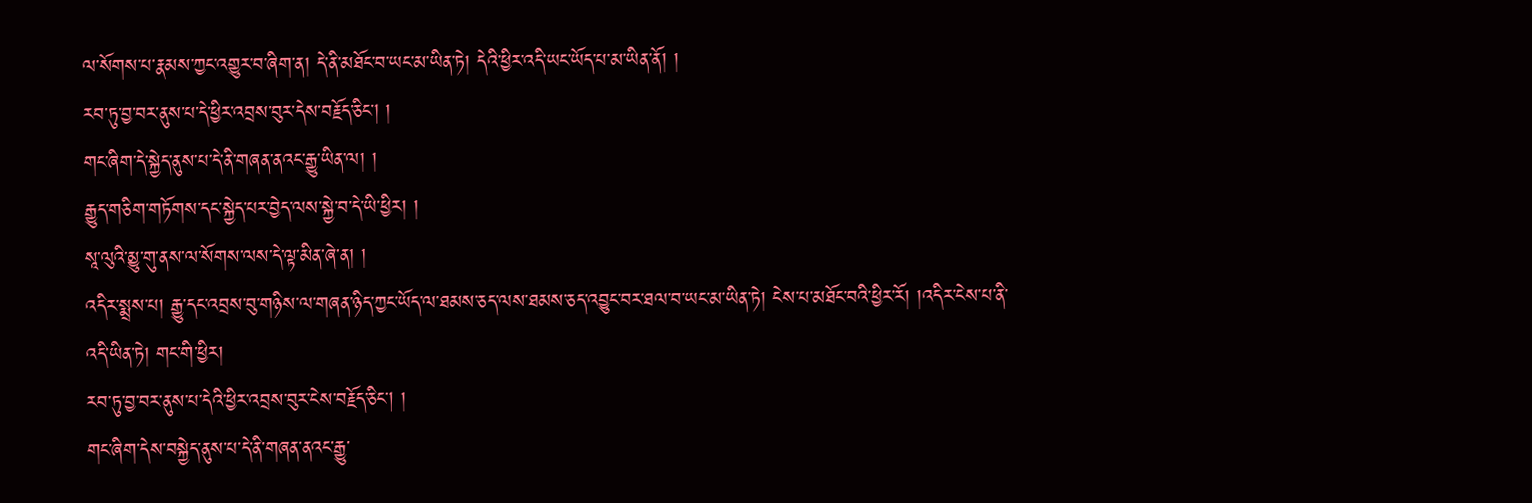ལ་སོགས་པ་རྣམས་ཀྱང་འགྱུར་བ་ཞིག་ན། དེ་ནི་མཐོང་བ་ཡང་མ་ཡིན་ཏེ། དེའི་ཕྱིར་འདི་ཡང་ཡོད་པ་མ་ཡིན་ནོ། །
རབ་ཏུ་བྱ་བར་ནུས་པ་དེ་ཕྱིར་འབྲས་བུར་དེས་བརྗོད་ཅིང། །
གང་ཞིག་དེ་སྐྱེད་ནུས་པ་དེ་ནི་གཞན་ནའང་རྒྱུ་ཡིན་ལ། །
རྒྱུད་གཅིག་གཏོགས་དང་སྐྱེད་པར་བྱེད་ལས་སྐྱེ་བ་དེ་ཡི་ཕྱིར། །
སཱ་ལུའི་མྱུ་གུ་ནས་ལ་སོགས་ལས་དེ་ལྟ་མིན་ཞེ་ན། །
འདིར་སྨྲས་པ། རྒྱུ་དང་འབྲས་བུ་གཉིས་ལ་གཞན་ཉིད་ཀྱང་ཡོད་ལ་ཐམས་ཅད་ལས་ཐམས་ཅད་འབྱུང་བར་ཐལ་བ་ཡང་མ་ཡིན་ཏེ། ངེས་པ་མཐོང་བའི་ཕྱིར་རོ། །འདིར་ངེས་པ་ནི་འདི་ཡིན་ཏེ། གང་གི་ཕྱིར།
རབ་ཏུ་བྱ་བར་ནུས་པ་དེའི་ཕྱིར་འབྲས་བུར་ངེས་བརྗོད་ཅིང། །
གང་ཞིག་དེས་བསྐྱེད་ནུས་པ་དེ་ནི་གཞན་ནའང་རྒྱུ་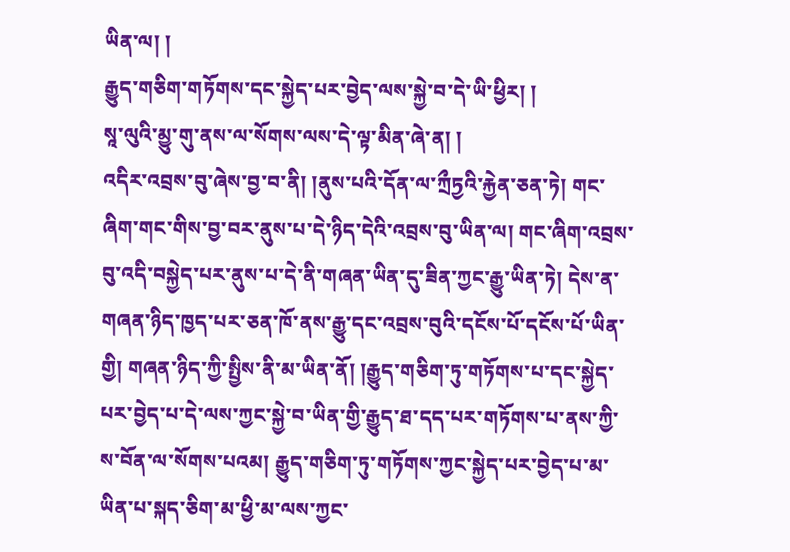ཡིན་ལ། །
རྒྱུད་གཅིག་གཏོགས་དང་སྐྱེད་པར་བྱེད་ལས་སྐྱེ་བ་དེ་ཡི་ཕྱིར། །
སཱ་ལུའི་མྱུ་གུ་ནས་ལ་སོགས་ལས་དེ་ལྟ་མིན་ཞེ་ན། །
འདིར་འབྲས་བུ་ཞེས་བྱ་བ་ནི། །ནུས་པའི་དོན་ལ་ཀྲྀཏྱའི་རྐྱེན་ཅན་ཏེ། གང་ཞིག་གང་གིས་བྱ་བར་ནུས་པ་དེ་ཉིད་དེའི་འབྲས་བུ་ཡིན་ལ། གང་ཞིག་འབྲས་བུ་འདི་བསྐྱེད་པར་ནུས་པ་དེ་ནི་གཞན་ཡིན་དུ་ཟིན་ཀྱང་རྒྱུ་ཡིན་ཏེ། དེས་ན་གཞན་ཉིད་ཁྱད་པར་ཅན་ཁོ་ནས་རྒྱུ་དང་འབྲས་བུའི་དངོས་པོ་དངོས་པོ་ཡིན་གྱི། གཞན་ཉིད་ཀྱི་སྤྱིས་ནི་མ་ཡིན་ནོ། །རྒྱུད་གཅིག་ཏུ་གཏོགས་པ་དང་སྐྱེད་པར་བྱེད་པ་དེ་ལས་ཀྱང་སྐྱེ་བ་ཡིན་གྱི་རྒྱུད་ཐ་དད་པར་གཏོགས་པ་ནས་ཀྱི་ས་བོན་ལ་སོགས་པའམ། རྒྱུད་གཅིག་ཏུ་གཏོགས་ཀྱང་སྐྱེད་པར་བྱེད་པ་མ་ཡིན་པ་སྐད་ཅིག་མ་ཕྱི་མ་ལས་ཀྱང་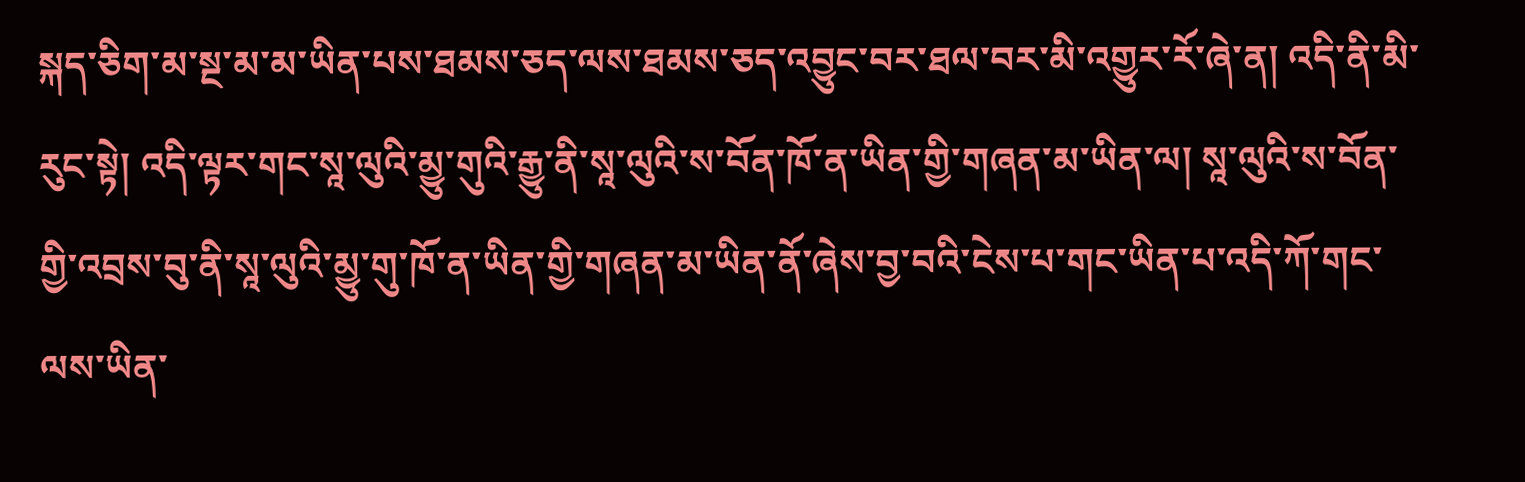སྐད་ཅིག་མ་སྔ་མ་མ་ཡིན་པས་ཐམས་ཅད་ལས་ཐམས་ཅད་འབྱུང་བར་ཐལ་བར་མི་འགྱུར་རོ་ཞེ་ན། འདི་ནི་མི་རུང་སྟེ། འདི་ལྟར་གང་སཱ་ལུའི་མྱུ་གུའི་རྒྱུ་ནི་སཱ་ལུའི་ས་བོན་ཁོ་ན་ཡིན་གྱི་གཞན་མ་ཡིན་ལ། སཱ་ལུའི་ས་བོན་གྱི་འབྲས་བུ་ནི་སཱ་ལུའི་མྱུ་གུ་ཁོ་ན་ཡིན་གྱི་གཞན་མ་ཡིན་ནོ་ཞེས་བྱ་བའི་ངེས་པ་གང་ཡིན་པ་འདི་ཀོ་གང་ལས་ཡིན་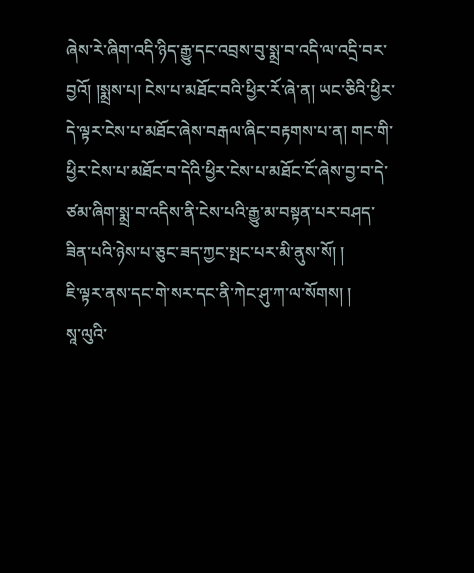ཞེས་རེ་ཞིག་འདི་ཉིད་རྒྱུ་དང་འབྲས་བུ་སྨྲ་བ་འདི་ལ་འདྲི་བར་བྱའོ། །སྨྲས་པ། ངེས་པ་མཐོང་བའི་ཕྱིར་རོ་ཞེ་ན། ཡང་ཅིའི་ཕྱིར་དེ་ལྟར་ངེས་པ་མཐོང་ཞེས་བརྒལ་ཞིང་བརྟགས་པ་ན། གང་གི་ཕྱིར་ངེས་པ་མཐོང་བ་དེའི་ཕྱིར་ངེས་པ་མཐོང་ངོ་ཞེས་བྱ་བ་དེ་ཙམ་ཞིག་སྨྲ་བ་འདིས་ནི་ངེས་པའི་རྒྱུ་མ་བསྟན་པར་བཤད་ཟིན་པའི་ཉེས་པ་ཅུང་ཟད་ཀྱང་སྤང་པར་མི་ནུས་སོ། །
ཇི་ལྟར་ནས་དང་གེ་སར་དང་ནི་ཀེང་ཤུ་ཀ་ལ་སོགས། །
སཱ་ལུའི་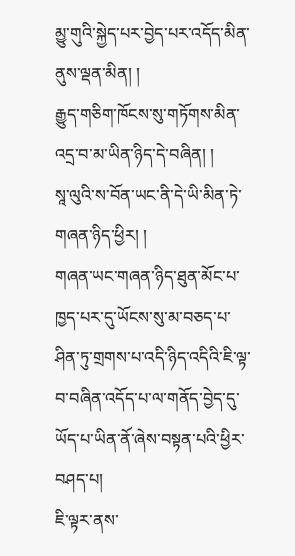མྱུ་གུའི་སྐྱེད་པར་བྱེད་པར་འདོད་མིན་ནུས་ལྡན་མིན། །
རྒྱུད་གཅིག་ཁོངས་སུ་གཏོགས་མིན་འདྲ་བ་མ་ཡིན་ཉིད་དེ་བཞིན། །
སཱ་ལུའི་ས་བོན་ཡང་ནི་དེ་ཡི་མིན་ཏེ་གཞན་ཉིད་ཕྱིར། །
གཞན་ཡང་གཞན་ཉིད་ཐུན་མོང་པ་ཁྱད་པར་དུ་ཡོངས་སུ་མ་བཅད་པ་ཤིན་ཏུ་གྲགས་པ་འདི་ཉིད་འདིའི་ཇི་ལྟ་བ་བཞིན་འདོད་པ་ལ་གནོད་བྱེད་དུ་ཡོད་པ་ཡིན་ནོ་ཞེས་བསྟན་པའི་ཕྱིར་བཤད་པ།
ཇི་ལྟར་ནས་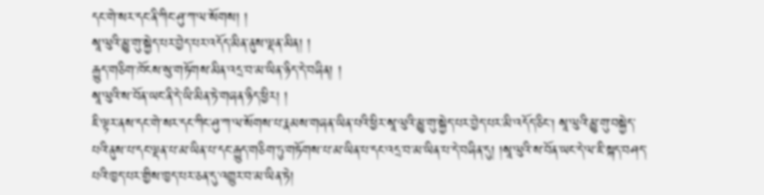དང་གེ་སར་དང་ནི་ཀིང་ཤུ་ཀ་ལ་སོགས། །
སཱ་ལུའི་མྱུ་གུ་སྐྱེད་པར་བྱེད་པར་འདོད་མིན་ནུས་ལྡན་མིན། །
རྒྱུད་གཅིག་ཁོངས་སུ་གཏོགས་མིན་འདྲ་བ་མ་ཡིན་ཉིད་དེ་བཞིན། །
སཱ་ལུའི་ས་བོན་ཡང་ནི་དེ་ཡི་མིན་ཏེ་གཞན་ཉིད་ཕྱིར། །
ཇི་ལྟར་ནས་དང་གེ་སར་དང་ཀིང་ཤུ་ཀ་ལ་སོགས་པ་རྣམས་གཞན་ཡིན་པའི་ཕྱིར་སཱ་ལུའི་མྱུ་གུ་སྐྱེད་པར་བྱེད་པར་མི་འདོད་ཅིང། སཱ་ལུའི་མྱུ་གུ་བསྐྱེད་པའི་ནུས་པ་དང་ལྡན་པ་མ་ཡིན་པ་དང་རྒྱུད་གཅིག་ཏུ་གཏོགས་པ་མ་ཡིན་པ་དང་འདྲ་བ་མ་ཡིན་པ་དེ་བཞིན་དུ། །སཱ་ལུའི་ས་བོན་ཡང་དེ་ལ་ཇི་སྐད་བཤད་པའི་ཁྱད་པར་གྱིས་ཁྱད་པར་ཅན་དུ་འགྱུར་བ་མ་ཡིན་ཏེ།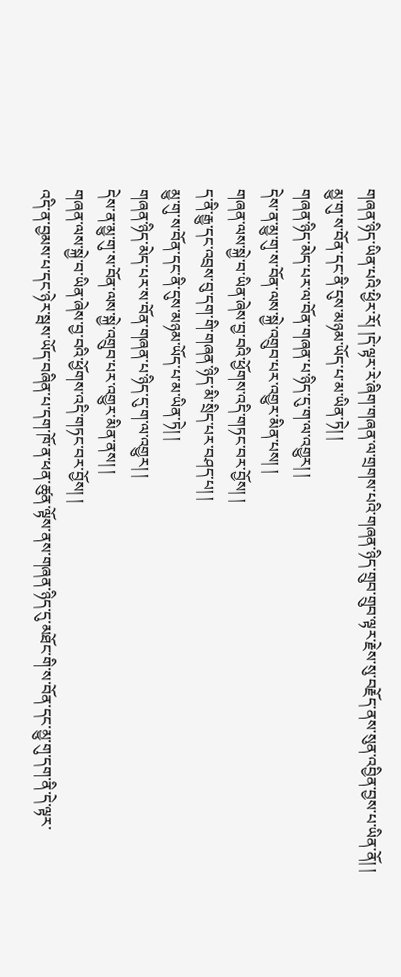གཞན་ཉིད་ཡིན་པའི་ཕྱིར་རོ། །དེ་ལྟར་རེ་ཞིག་གཞན་ལ་གྲགས་པའི་གཞན་ཉིད་གྲུབ་གྲུབ་ལྟར་རྗེས་སུ་བརྗོད་ནས་སུན་འབྱིན་བྱས་པ་ཡིན་ནོ། །
མྱུ་གུ་ས་བོན་དང་ནི་དུས་མཉམ་ཡོད་པ་མ་ཡིན་ཏེ། །
གཞན་ཉིད་མེད་པར་ལ་བོན་གཞན་པ་ཉིད་དུ་ག་ལ་འགྱུར། །
དེས་ན་མྱུ་གུ་ས་བོན་ལས་སྐྱེ་འགྲུབ་པར་འགྱུར་མིན་པས། །
གཞན་ལས་སྐྱེ་བ་ཡིན་ཞེས་བྱ་བའི་ཕྱོགས་འདི་གཏང་བར་བྱོས། །
ད་ནི་རྒྱུ་དང་འབྲས་བུ་དག་གི་གཞན་ཉིད་མི་སྲིད་པར་བཤད་པ། །
མྱུ་གུ་ས་བོན་དང་ནི་དུས་མཉམ་ཡོད་པ་མ་ཡིན་ཏེ། །
གཞན་ཉིད་མེད་པར་ས་བོན་གཞན་པ་ཉིད་དུ་ག་ལ་འགྱུར། །
དེས་ན་མྱུ་གུ་ས་བོན་ལས་སྐྱེ་འགྲུབ་པར་འགྱུར་མིན་ནས། །
གཞན་ལས་སྐྱེ་བ་ཡིན་ཞེས་བྱ་བའི་ཕྱོགས་འདི་གཏང་བར་བྱོས། །
འདི་ན་བྱམས་པ་དང་ཉེར་སྦས་ཡོད་བཞིན་པ་དག་ཁོ་ན་ཕན་ཚུན་ལྟོས་ནས་གཞན་ཉིད་དུ་མཐོང་གི་ས་བོན་དང་མྱུ་གུ་དག་ནི་དེ་ལྟར་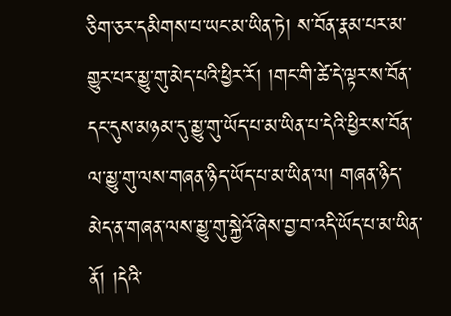ཅིག་ཅར་དམིགས་པ་ཡང་མ་ཡིན་ཏེ། ས་བོན་རྣམ་པར་མ་གྱུར་པར་མྱུ་གུ་མེད་པའི་ཕྱིར་རོ། །གང་གི་ཚེ་དེ་ལྟར་ས་བོན་དང་དུས་མཉམ་དུ་མྱུ་གུ་ཡོད་པ་མ་ཡིན་པ་དེའི་ཕྱིར་ས་བོན་ལ་མྱུ་གུ་ལས་གཞན་ཉིད་ཡོད་པ་མ་ཡིན་ལ། གཞན་ཉིད་མེད་ན་གཞན་ལས་མྱུ་གུ་སྐྱེའོ་ཞེས་བྱ་བ་འདི་ཡོད་པ་མ་ཡིན་ནོ། །དེའི་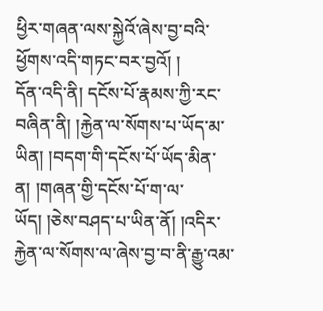ཕྱིར་གཞན་ལས་སྐྱེའོ་ཞེས་བྱ་བའི་ཕྱོགས་འདི་གཏང་བར་བྱའོ། །
དོན་འདི་ནི། དངོས་པོ་རྣམས་ཀྱི་རང་བཞིན་ནི། །རྐྱེན་ལ་སོགས་པ་ཡོད་མ་ཡིན། །བདག་གི་དངོས་པོ་ཡོད་མིན་ན། །གཞན་གྱི་དངོས་པོ་ག་ལ་ཡོད། །ཅེས་བཤད་པ་ཡིན་ནོ། །འདིར་རྐྱེན་ལ་སོགས་ལ་ཞེས་བྱ་བ་ནི་རྒྱུ་འམ་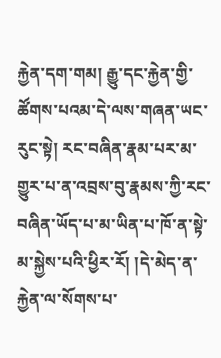རྐྱེན་དག་གམ། རྒྱུ་དང་རྐྱེན་གྱི་ཚོགས་པའམ་དེ་ལས་གཞན་ཡང་རུང་སྟེ། རང་བཞིན་རྣམ་པར་མ་གྱུར་པ་ན་འབྲས་བུ་རྣམས་ཀྱི་རང་བཞིན་ཡོད་པ་མ་ཡིན་པ་ཁོ་ན་སྟེ་མ་སྐྱེས་པའི་ཕྱིར་རོ། །དེ་མེད་ན་རྐྱེན་ལ་སོགས་པ་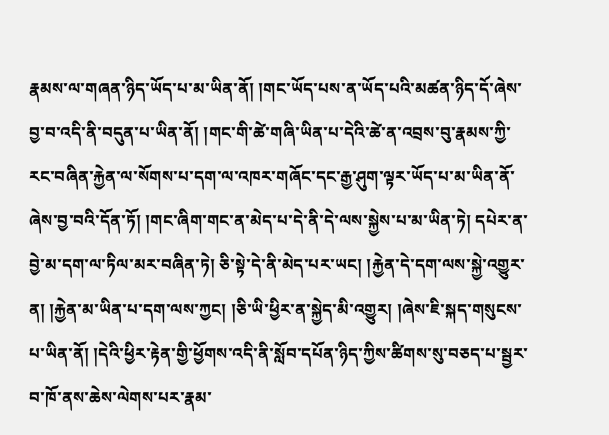རྣམས་ལ་གཞན་ཉིད་ཡོད་པ་མ་ཡིན་ནོ། །གང་ཡོད་པས་ན་ཡོད་པའི་མཚན་ཉིད་དོ་ཞེས་བྱ་བ་འདི་ནི་བདུན་པ་ཡིན་ནོ། །གང་གི་ཚེ་གཞི་ཡིན་པ་དེའི་ཚེ་ན་འབྲས་བུ་རྣམས་ཀྱི་རང་བཞིན་རྐྱེན་ལ་སོགས་པ་དག་ལ་འཁར་གཞོང་དང་རྒྱ་ཤུག་ལྟར་ཡོད་པ་མ་ཡིན་ནོ་ཞེས་བྱ་བའི་དོན་ཏོ། །གང་ཞིག་གང་ན་མེད་པ་དེ་ནི་དེ་ལས་སྐྱེས་པ་མ་ཡིན་ཏེ། དཔེར་ན་བྱེ་མ་དག་ལ་ཏིལ་མར་བཞིན་ཏེ། ཅི་སྟེ་དེ་ནི་མེད་པར་ཡང། །རྐྱེན་དེ་དག་ལས་སྐྱེ་འགྱུར་ན། །རྐྱེན་མ་ཡིན་པ་དག་ལས་ཀྱང། །ཅི་ཡི་ཕྱིར་ན་སྐྱེད་མི་འགྱུར། །ཞེས་ཇི་སྐད་གསུངས་པ་ཡིན་ནོ། །དེའི་ཕྱིར་རྟེན་གྱི་ཕྱོགས་འདི་ནི་སློབ་དཔོན་ཉིད་ཀྱིས་ཚིགས་སུ་བཅད་པ་སྦྱར་བ་ཁོ་ནས་ཆེས་ལེགས་པར་རྣམ་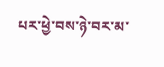པར་ཕྱེ་བས་ཉེ་བར་མ་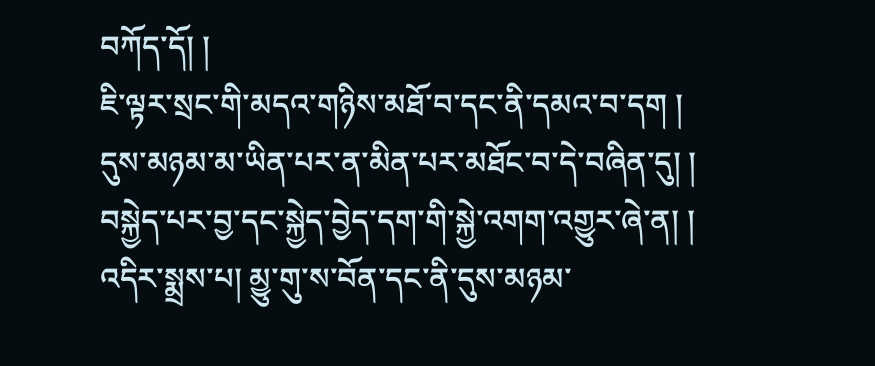བཀོད་དོ། །
ཇི་ལྟར་སྲང་གི་མདའ་གཉིས་མཐོ་བ་དང་ནི་དམའ་བ་དག །
དུས་མཉམ་མ་ཡིན་པར་ན་མིན་པར་མཐོང་བ་དེ་བཞིན་དུ། །
བསྐྱེད་པར་བྱ་དང་སྐྱེད་བྱེད་དག་གི་སྐྱེ་འགག་འགྱུར་ཞེ་ན། །
འདིར་སྨྲས་པ། མྱུ་གུ་ས་བོན་དང་ནི་དུས་མཉམ་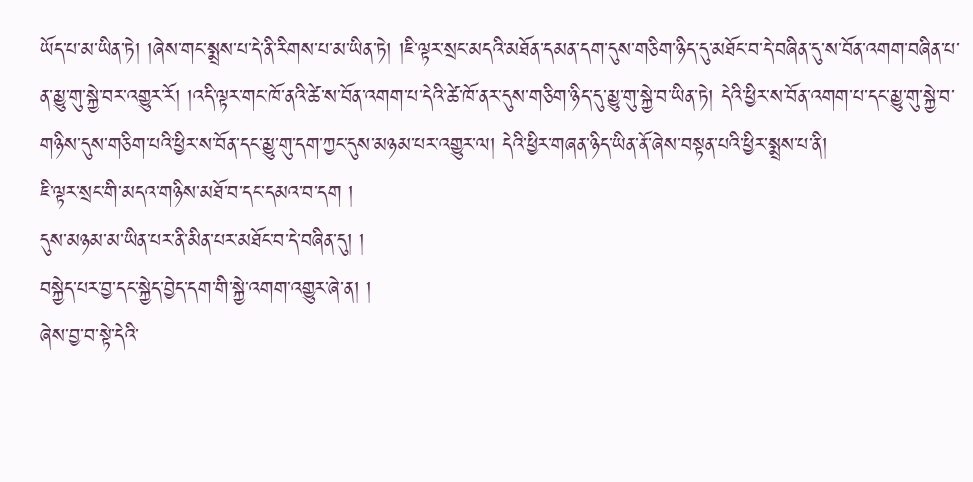ཡོད་པ་མ་ཡིན་ཏེ། །ཞེས་གང་སྨྲས་པ་དེ་ནི་རིགས་པ་མ་ཡིན་ཏེ། །ཇི་ལྟར་སྲང་མདའི་མཐོན་དམན་དག་དུས་གཅིག་ཉིད་དུ་མཐོང་བ་དེ་བཞིན་དུ་ས་བོན་འགག་བཞིན་པ་ན་མྱུ་གུ་སྐྱེ་བར་འགྱུར་རོ། །འདི་ལྟར་གང་ཁོ་ནའི་ཚེ་ས་བོན་འགག་པ་དེའི་ཚེ་ཁོ་ནར་དུས་གཅིག་ཉིད་དུ་མྱུ་གུ་སྐྱེ་བ་ཡིན་ཏེ། དེའི་ཕྱིར་ས་བོན་འགག་པ་དང་མྱུ་གུ་སྐྱེ་བ་གཉིས་དུས་གཅིག་པའི་ཕྱིར་ས་བོན་དང་མྱུ་གུ་དག་ཀྱང་དུས་མཉམ་པར་འགྱུར་ལ། དེའི་ཕྱིར་གཞན་ཉིད་ཡིན་ནོ་ཞེས་བསྟན་པའི་ཕྱིར་སྨྲས་པ་ནི།
ཇི་ལྟར་སྲང་གི་མདའ་གཉིས་མཐོ་བ་དང་དམའ་བ་དག །
དུས་མཉམ་མ་ཡིན་པར་ནི་མིན་པར་མཐོང་བ་དེ་བཞིན་དུ། །
བསྐྱེད་པར་བྱ་དང་སྐྱེད་བྱེད་དག་གི་སྐྱེ་འགག་འགྱུར་ཞེ་ན། །
ཞེས་བྱ་བ་སྟེ་དེའི་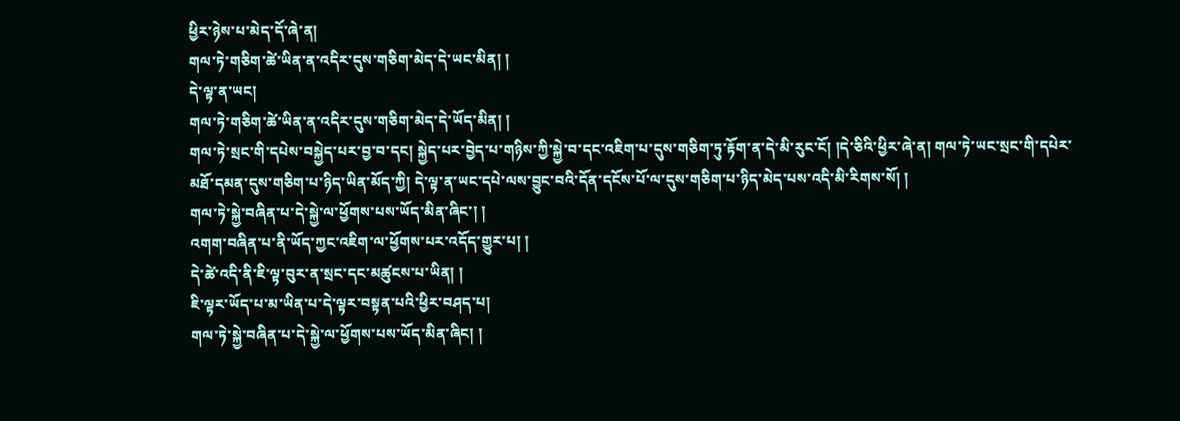ཕྱིར་ཉེས་པ་མེད་དོ་ཞེ་ན།
གལ་ཏེ་གཅིག་ཚེ་ཡིན་ན་འདིར་དུས་གཅིག་མེད་དེ་ཡང་མིན། །
དེ་ལྟ་ན་ཡང།
གལ་ཏེ་གཅིག་ཚེ་ཡིན་ན་འདིར་དུས་གཅིག་མེད་དེ་ཡོད་མིན། །
གལ་ཏེ་སྲང་གི་དཔེས་བསྐྱེད་པར་བྱ་བ་དང། སྐྱེད་པར་བྱེད་པ་གཉིས་ཀྱི་སྐྱེ་བ་དང་འཇིག་པ་དུས་གཅིག་ཏུ་རྟོག་ན་དེ་མི་རུང་ངོ། །དེ་ཅིའི་ཕྱིར་ཞེ་ན། གལ་ཏེ་ཡང་སྲང་གི་དཔེར་མཐོ་དམན་དུས་གཅིག་པ་ཉིད་ཡིན་མོད་ཀྱི། དེ་ལྟ་ན་ཡང་དཔེ་ལས་བྱུང་བའི་དོན་དངོས་པོ་ལ་དུས་གཅིག་པ་ཉིད་མེད་པས་འདི་མི་རིགས་སོ། །
གལ་ཏེ་སྐྱེ་བཞིན་པ་དེ་སྐྱེ་ལ་ཕྱོགས་པས་ཡོད་མིན་ཞིང་། །
འགག་བཞིན་པ་ནི་ཡོད་ཀྱང་འཇིག་ལ་ཕྱོགས་པར་འདོད་གྱུར་པ། །
དེ་ཚེ་འདི་ནི་ཇི་ལྟ་བུར་ན་སྲང་དང་མཚུངས་པ་ཡིན། །
ཇི་ལྟར་ཡོད་པ་མ་ཡིན་པ་དེ་ལྟར་བསྟན་པའི་ཕྱིར་བཤད་པ།
གལ་ཏེ་སྐྱེ་བཞིན་པ་དེ་སྐྱེ་ལ་ཕྱོགས་པས་ཡོད་མིན་ཞིང། །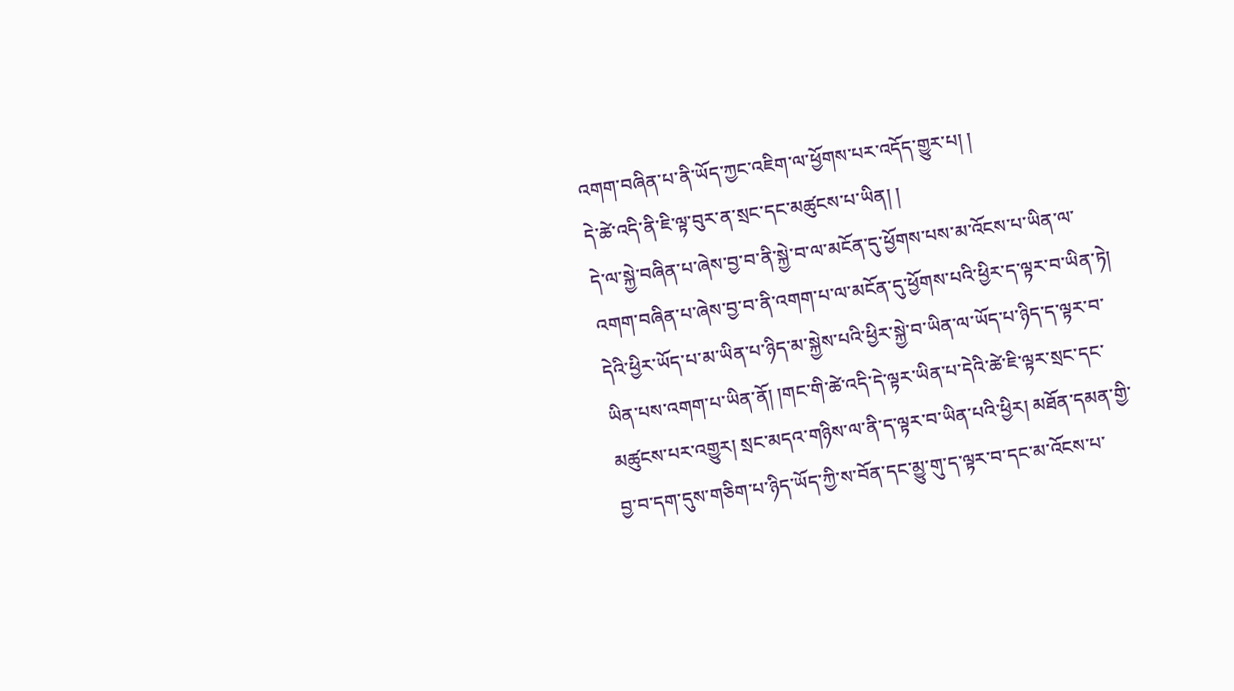འགག་བཞིན་པ་ནི་ཡོད་ཀྱང་འཇིག་ལ་ཕྱོགས་པར་འདོད་གྱུར་པ། །
དེ་ཚེ་འདི་ནི་ཇི་ལྟ་བུར་ན་སྲང་དང་མཚུངས་པ་ཡིན། །
དེ་ལ་སྐྱེ་བཞིན་པ་ཞེས་བྱ་བ་ནི་སྐྱེ་བ་ལ་མངོན་དུ་ཕྱོགས་པས་མ་འོངས་པ་ཡིན་ལ་འགག་བཞིན་པ་ཞེས་བྱ་བ་ནི་འགག་པ་ལ་མངོན་དུ་ཕྱོགས་པའི་ཕྱིར་ད་ལྟར་བ་ཡིན་ཏེ། དེའི་ཕྱིར་ཡོད་པ་མ་ཡིན་པ་ཉིད་མ་སྐྱེས་པའི་ཕྱིར་སྐྱེ་བ་ཡིན་ལ་ཡོད་པ་ཉིད་ད་ལྟར་བ་ཡིན་པས་འགག་པ་ཡིན་ནོ། །གང་གི་ཚེ་འདི་དེ་ལྟར་ཡིན་པ་དེའི་ཚེ་ཇི་ལྟར་སྲང་དང་མཚུངས་པར་འགྱུར། སྲང་མདའ་གཉིས་ལ་ནི་ད་ལྟར་བ་ཡིན་པའི་ཕྱིར། མཐོན་དམན་གྱི་བྱ་བ་དག་དུས་གཅིག་པ་ཉིད་ཡོད་ཀྱི་ས་བོན་དང་མྱུ་གུ་ད་ལྟར་བ་དང་མ་འོངས་པ་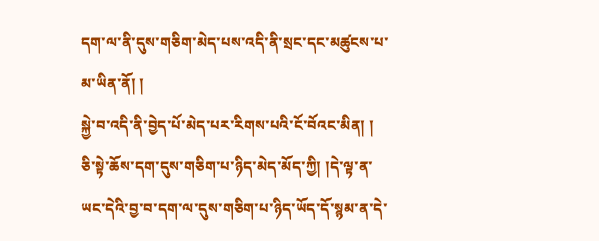དག་ལ་ནི་དུས་གཅིག་མེད་པས་འདི་ནི་སྲང་དང་མཚུངས་པ་མ་ཡིན་ནོ། །
སྐྱེ་བ་འདི་ནི་བྱེད་པོ་མེད་པར་རིགས་པའི་ངོ་བོའང་མིན། །
ཅི་སྟེ་ཆོས་དག་དུས་གཅིག་པ་ཉིད་མེད་མོད་ཀྱི། །དེ་ལྟ་ན་ཡང་དེའི་བྱ་བ་དག་ལ་དུས་གཅིག་པ་ཉིད་ཡོད་དོ་སྙམ་ན་དེ་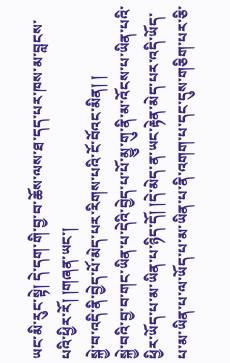ཡང་མི་རུང་སྟེ། དེ་དག་གི་བྱ་བ་ཆོས་ལས་ཐ་དད་པར་ཁས་མ་བླངས་པའི་ཕྱིར་རོ། །གཞན་ཡང་།
སྐྱེ་བ་འདི་ནི་བྱེད་པོ་མེད་པར་རིགས་པའི་ངོ་བོའང་མིན། །
སྐྱེ་བའི་བྱ་བ་གང་ཡིན་པ་དེའི་བྱེད་པ་པོ་མྱུ་གུ་ནི་མ་འོངས་པ་ཡིན་པའི་ཕྱིར་ཡོད་པ་མ་ཡིན་པ་ཉིད་དོ། །དེ་མེད་ན་ཡང་རྟེན་མེད་པར་འདི་ཡོད་པ་མ་ཡིན་པ་ལ་ཡོད་པ་མ་ཡིན་པ་ནི་འགག་པ་དང་དུས་གཅིག་པར་ཅི་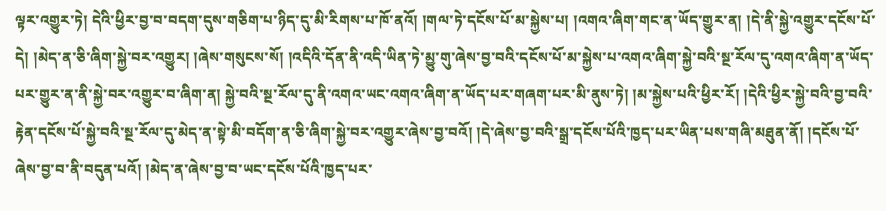ལྟར་འགྱུར་ཏེ། དེའི་ཕྱིར་བྱ་བ་བདག་དུས་གཅིག་པ་ཉིད་དུ་མི་རིགས་པ་ཁོ་ནའོ། །གལ་ཏེ་དངོས་པོ་མ་སྐྱེས་པ། །འགའ་ཞིག་གང་ན་ཡོད་གྱུར་ན། །དེ་ནི་སྐྱེ་འགྱུར་དངོས་པོ་དེ། །མེད་ན་ཅི་ཞིག་སྐྱེ་བར་འགྱུར། །ཞེས་གསུངས་སོ། །འདིའི་དོན་ནི་འདི་ཡིན་ཏེ་མྱུ་གུ་ཞེས་བྱ་བའི་དངོས་པོ་མ་སྐྱེས་པ་འགའ་ཞིག་སྐྱེ་བའི་སྔ་རོལ་དུ་འགའ་ཞིག་ན་ཡོད་པར་གྱུར་ན་ནི་སྐྱེ་བར་འགྱུར་བ་ཞིག་ན། སྐྱེ་བའི་སྔ་རོལ་དུ་ནི་འགའ་ཡང་འགའ་ཞིག་ན་ཡོད་པར་གཞག་པར་མི་ནུས་ཏེ། །མ་སྐྱེས་པའི་ཕྱིར་རོ། །དེའི་ཕྱིར་སྐྱེ་བའི་བྱ་བའི་རྟེན་དངོས་པོ་སྐྱེ་བའི་སྔ་རོལ་དུ་མེད་ན་སྟེ་མི་བདོག་ན་ཅི་ཞིག་སྐྱེ་བར་འགྱུར་ཞེས་བྱ་བའོ། །དེ་ཞེས་བྱ་བའི་སྒྲ་དངོས་པོའི་ཁྱད་པར་ཡིན་པས་གཞི་མཐུན་ནོ། །དངོས་པོ་ཞེས་བྱ་བ་ནི་བདུན་པའོ། །མེད་ན་ཞེས་བྱ་བ་ཡང་དངོས་པོའི་ཁྱད་པར་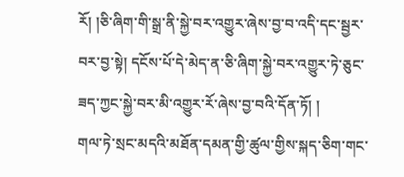རོ། །ཅི་ཞིག་གི་སྒྲ་ནི་སྐྱེ་བར་འགྱུར་ཞེས་བྱ་བ་འདི་དང་སྦྱར་བར་བྱ་སྟེ། དངོས་པོ་དེ་མེད་ན་ཅི་ཞིག་སྐྱེ་བར་འགྱུར་ཏེ་ཅུང་ཟད་ཀྱང་སྐྱེ་བར་མི་འགྱུར་རོ་ཞེས་བྱ་བའི་དོན་ཏོ། །
གལ་ཏེ་སྲང་མདའི་མཐོན་དམན་གྱི་ཚུལ་གྱིས་སྐད་ཅིག་གང་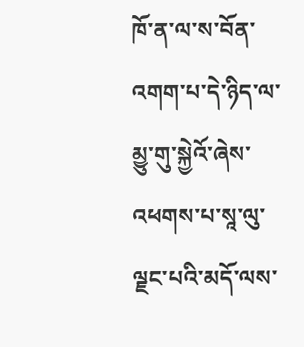ཁོ་ན་ལ་ས་བོན་འགག་པ་དེ་ཉིད་ལ་མྱུ་གུ་སྐྱེའོ་ཞེས་འཕགས་པ་སཱ་ལུ་ལྗང་པའི་མདོ་ལས་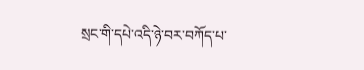སྲང་གི་དཔེ་འདི་ཉེ་བར་བཀོད་པ་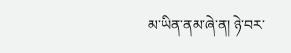མ་ཡིན་ནམ་ཞེ་ན། ཉེ་བར་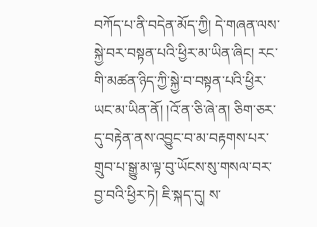བཀོད་པ་ནི་བདེན་མོད་ཀྱི། དེ་གཞན་ལས་སྐྱེ་བར་བསྟན་པའི་ཕྱིར་མ་ཡིན་ཞིང། རང་གི་མཚན་ཉིད་ཀྱི་སྐྱེ་བ་བསྟན་པའི་ཕྱིར་ཡང་མ་ཡིན་ནོ། །འོ་ན་ཅི་ཞེ་ན། ཅིག་ཅར་དུ་བརྟེན་ནས་འབྱུང་བ་མ་བརྟགས་པར་གྲུབ་པ་སྒྱུ་མ་ལྟ་བུ་ཡོངས་སུ་གསལ་བར་བྱ་བའི་ཕྱིར་ཏེ། ཇི་སྐད་དུ། ས་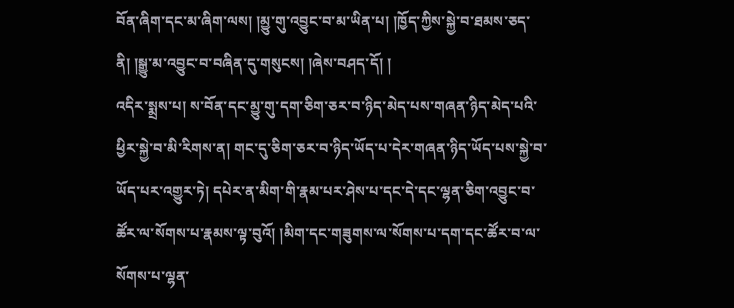བོན་ཞིག་དང་མ་ཞིག་ལས། །མྱུ་གུ་འབྱུང་བ་མ་ཡིན་པ། །ཁྱོད་ཀྱིས་སྐྱེ་བ་ཐམས་ཅད་ནི། །སྒྱུ་མ་འབྱུང་བ་བཞིན་དུ་གསུངས། །ཞེས་བཤད་དོ། །
འདིར་སྨྲས་པ། ས་བོན་དང་མྱུ་གུ་དག་ཅིག་ཅར་བ་ཉིད་མེད་པས་གཞན་ཉིད་མེད་པའི་ཕྱིར་སྐྱེ་བ་མི་རིགས་ན། གང་དུ་ཅིག་ཅར་བ་ཉིད་ཡོད་པ་དེར་གཞན་ཉིད་ཡོད་པས་སྐྱེ་བ་ཡོད་པར་འགྱུར་ཏེ། དཔེར་ན་མིག་གི་རྣམ་པར་ཤེས་པ་དང་དེ་དང་ལྷན་ཅིག་འབྱུང་བ་ཚོར་ལ་སོགས་པ་རྣམས་ལྟ་བུའོ། །མིག་དང་གཟུགས་ལ་སོགས་པ་དག་དང་ཚོར་བ་ལ་སོགས་པ་ལྷན་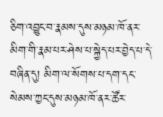ཅིག་འབྱུང་བ་རྣམས་དུས་མཉམ་ཁོ་ནར་མིག་གི་རྣམ་པར་ཤེས་པ་སྐྱེད་པར་བྱེད་པ་དེ་བཞིན་དུ། མིག་ལ་སོགས་པ་དག་དང་སེམས་ཀྱང་དུས་མཉམ་ཁོ་ནར་ཚོར་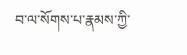བ་ལ་སོགས་པ་རྣམས་ཀྱི་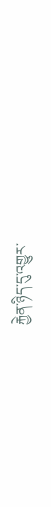རྐྱེན་ཉིད་དུ་འགྱུར་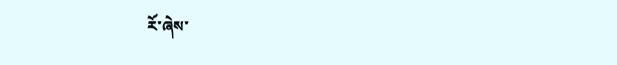རོ་ཞེས་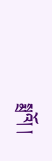སྨྲའོ། །